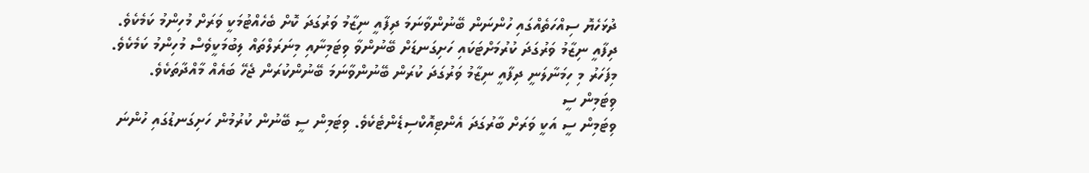ދުޅަހެޔޮ ސިއްހަތެއްގައި ހުންނަން ބޭނުންވާނަމަ ދިފާއީ ނިޒާމު ވަރުގަދަ ކޮށް ބެހެއްޓުމަކީ ވަރަށް މުހިންމު ކަމެކެވެ. ދިފާއީ ނިޒާމު ވަރުގަދަ ކުރުމަށްޓަކައި ހަށިގަނޑަށް ބޭނުންވާ ވިޓަމިނާއި މިނަރަލްތައް ލިބުމަކީވެސް މުހިންމު ކަމެކެވެ.
މިފަހަރު މި ހިމަނާލަނީ ދިފާއީ ނިޒާމު ވަރުގަދަ ކުރަން ބޭނުންވާނަމަ ބޭނުންކުރަން ޖެހޭ ބައެއް މާއްދާތަކެވެ.
ވިޓަމިން ސީ
ވިޓަމިން ސީ އަކީ ވަރަށް ބާރުގަދަ އެންޓިއޮކްސިޑެންޓެކެވެ. ވިޓަމިން ސީ ބޭނުން ކުރުމުން ހަށިގަނޑުގައި ހުންނަ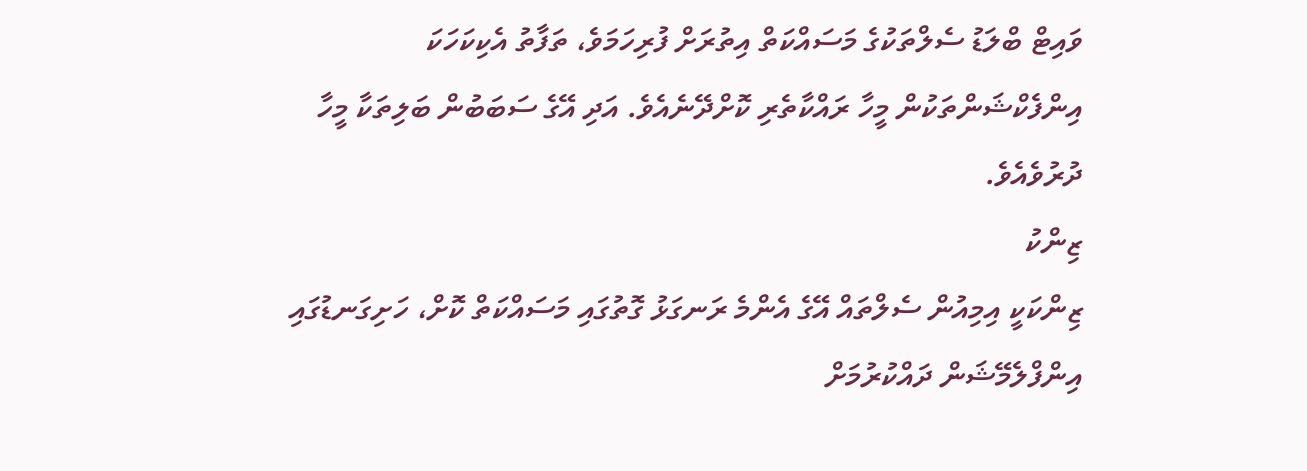ވައިޓް ބްލަޑު ސެލްތަކުގެ މަސައްކަތް އިތުރަށް ފުރިހަމަވެ، ތަފާތު އެކިކަހަކަ އިންފެކްޝަންތަކުން މީހާ ރައްކާތެރި ކޮށްދޭނެއެވެ. އަދި އޭގެ ސަބަބުން ބަލިތަކާ މީހާ ދުރުވެއެވެ.
ޒިންކު
ޒިންކަކީ އިމިއުން ސެލްތައް އޭގެ އެންމެ ރަނގަޅު ގޮތުގައި މަސައްކަތް ކޮށް، ހަށިގަނޑުގައި އިންފްލެމޭޝަން ދައްކުރުމަށް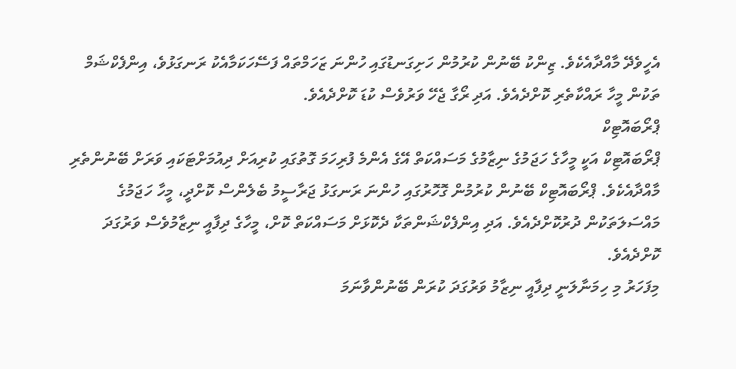އެހީވެދޭ މާއްދާއެކެވެ. ޒިންކު ބޭނުން ކުރުމުން ހަށިގަނޑުގައި ހުންނަ ޒަހަމްތައް ފަސޭހަކަމާއެކު ރަނގަޅުވެ، އިންފެކްޝަމް ތަކުން މީހާ ރައްކާތެރި ކޮށްދެއެވެ. އަދި ރޯގާ ޖެހޭ ވަރުވެސް ކުޑަ ކޮށްދެއެވެ.
ޕްރޯބައޮޓިކް
ޕްރޯބައޮޓިކް އަކީ މީހާގެ ހަޖަމުގެ ނިޒާމުގެ މަސައްކަތް އޭގެ އެންމެ ފުރިހަމަ ގޮތުގައި ކުރިއަށް ދިއުމަށްޓަކައި ވަރަށް ބޭނުންތެރި މާއްދާއެކެވެ. ޕްރޯބައޮޓިކް ބޭނުން ކުރުމުން ގޮހޮރުގައި ހުންނަ ރަނގަޅު ޖަރާސީމު ބެލެންސް ކޮށްދީ، މީހާ ހަޖަމުގެ މައްސަލަތަކުން ދުރުކޮށްދެއެވެ. އަދި އިންފެކްޝަންތަކާ ދެކޮޅަށް މަސައްކަތް ކޮށް، މީހާގެ ދިފާއީ ނިޒާމުވެސް ވަރުގަދަ ކޮށްދެއެވެ.
މިފަހަރު މި ހިމަނާލަނީ ދިފާއީ ނިޒާމު ވަރުގަދަ ކުރަން ބޭނުންވާނަމަ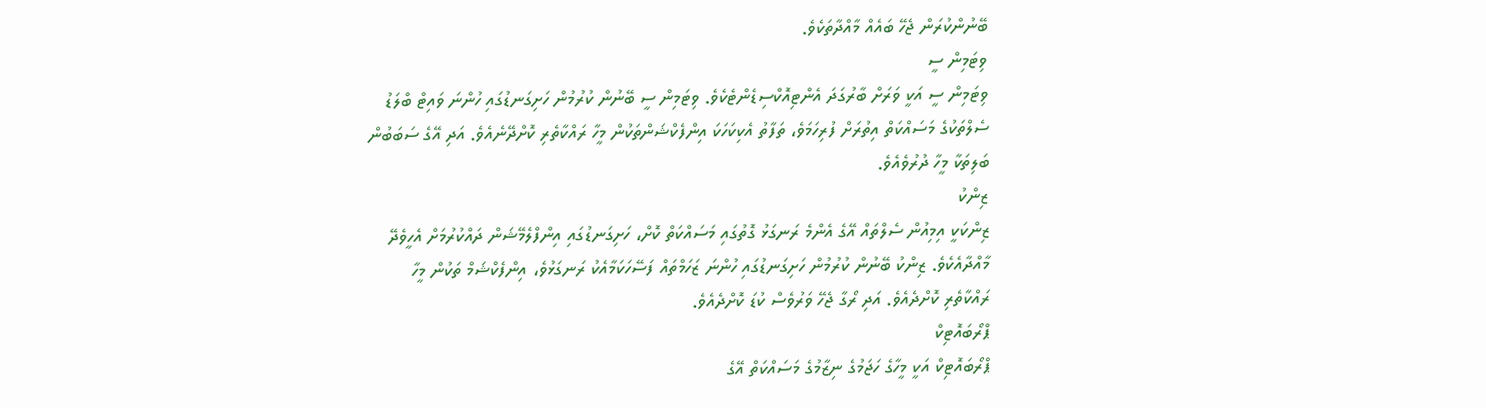ބޭނުންކުރަން ޖެހޭ ބައެއް މާއްދާތަކެވެ.
ވިޓަމިން ސީ
ވިޓަމިން ސީ އަކީ ވަރަށް ބާރުގަދަ އެންޓިއޮކްސިޑެންޓެކެވެ. ވިޓަމިން ސީ ބޭނުން ކުރުމުން ހަށިގަނޑުގައި ހުންނަ ވައިޓް ބްލަޑު ސެލްތަކުގެ މަސައްކަތް އިތުރަށް ފުރިހަމަވެ، ތަފާތު އެކިކަހަކަ އިންފެކްޝަންތަކުން މީހާ ރައްކާތެރި ކޮށްދޭނެއެވެ. އަދި އޭގެ ސަބަބުން ބަލިތަކާ މީހާ ދުރުވެއެވެ.
ޒިންކު
ޒިންކަކީ އިމިއުން ސެލްތައް އޭގެ އެންމެ ރަނގަޅު ގޮތުގައި މަސައްކަތް ކޮށް، ހަށިގަނޑުގައި އިންފްލެމޭޝަން ދައްކުރުމަށް އެހީވެދޭ މާއްދާއެކެވެ. ޒިންކު ބޭނުން ކުރުމުން ހަށިގަނޑުގައި ހުންނަ ޒަހަމްތައް ފަސޭހަކަމާއެކު ރަނގަޅުވެ، އިންފެކްޝަމް ތަކުން މީހާ ރައްކާތެރި ކޮށްދެއެވެ. އަދި ރޯގާ ޖެހޭ ވަރުވެސް ކުޑަ ކޮށްދެއެވެ.
ޕްރޯބައޮޓިކް
ޕްރޯބައޮޓިކް އަކީ މީހާގެ ހަޖަމުގެ ނިޒާމުގެ މަސައްކަތް އޭގެ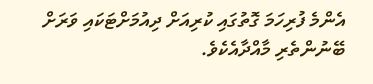އެންމެ ފުރިހަމަ ގޮތުގައި ކުރިއަށް ދިއުމަށްޓަކައި ވަރަށް ބޭނުންތެރި މާއްދާއެކެވެ.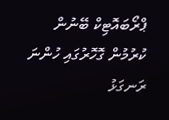ޕްރޯބައޮޓިކް ބޭނުން ކުރުމުން ގޮހޮރުގައި ހުންނަ ރަނގަޅު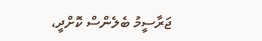ޖަރާސީމު ބެލެންސް ކޮށްދީ،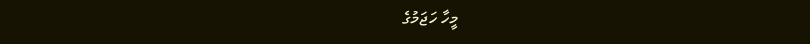މީހާ ހަޖަމުގެ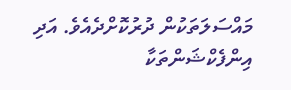މައްސަލަތަކުން ދުރުކޮށްދެއެވެ. އަދި އިންފެކްޝަންތަކާ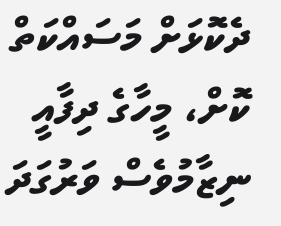ދެކޮޅަށް މަސައްކަތް ކޮށް، މީހާގެ ދިފާއީ ނިޒާމުވެސް ވަރުގަދަ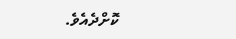ކޮށްދެއެވެ.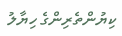ކިޔުންތެރިންގެ ހިޔާލު